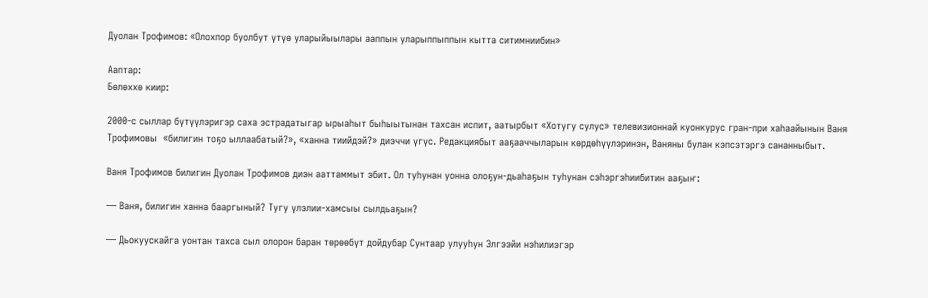Дуолан Трофимов: «Олохпор буолбут үтүө уларыйыылары ааппын уларыппыппын кытта ситимниибин»

Ааптар:
Бөлөххө киир:

2000-с сыллар бүтүүлэригэр саха эстрадатыгар ырыаһыт быһыытынан тахсан испит, аатырбыт «Хотугу сулус» телевизионнай куонкурус гран-при хаһаайынын Ваня Трофимовы  «билигин тоҕо ыллаабатый?», «ханна тиийдэй?» диэччи үгүс. Редакциябыт ааҕааччыларын көрдөһүүлэринэн, Ваняны булан кэпсэтэргэ сананныбыт.

Ваня Трофимов билигин Дуолан Трофимов диэн ааттаммыт эбит. Ол туһунан уонна олоҕун-дьаһаҕын туһунан сэһэргэһиибитин ааҕыҥ:

— Ваня, билигин ханна бааргыный? Тугу үлэлии-хамсыы сылдьаҕын?

— Дьокуускайга уонтан тахса сыл олорон баран төрөөбүт дойдубар Сунтаар улууһун Элгээйи нэһилиэгэр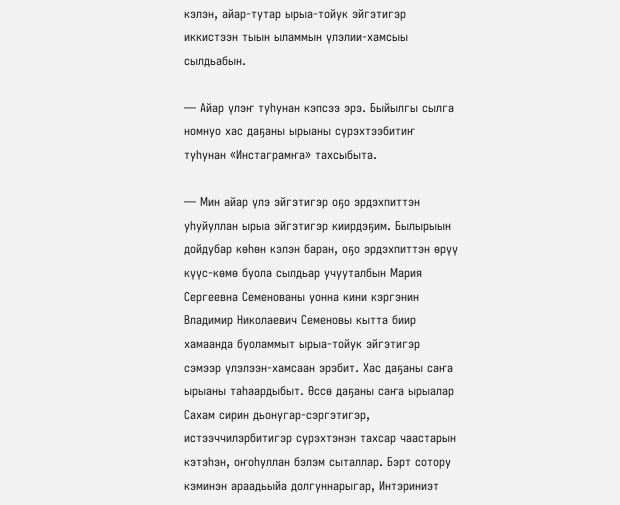кэлэн, айар-тутар ырыа-тойук эйгэтигэр иккистээн тыын ыламмын үлэлии-хамсыы сылдьабын.

— Айар үлэҥ туһунан кэпсээ эрэ. Быйылгы сылга номнуо хас даҕаны ырыаны сүрэхтээбитиҥ туһунан «Инстаграмҥа» тахсыбыта.

— Мин айар үлэ эйгэтигэр оҕо эрдэхпиттэн уһуйуллан ырыа эйгэтигэр киирдэҕим. Былырыын дойдубар көһөн кэлэн баран, оҕо эрдэхпиттэн өрүү күүс-көмө буола сылдьар учууталбын Мария Сергеевна Семенованы уонна кини кэргэнин Владимир Николаевич Семеновы кытта биир хамаанда буоламмыт ырыа-тойук эйгэтигэр сэмээр үлэлээн-хамсаан эрэбит. Хас даҕаны саҥа ырыаны таһаардыбыт. Өссө даҕаны саҥа ырыалар Сахам сирин дьонугар-сэргэтигэр, истээччилэрбитигэр сүрэхтэнэн тахсар чаастарын кэтэһэн, оҥоһуллан бэлэм сыталлар. Бэрт сотору кэминэн араадьыйа долгуннарыгар, Интэриниэт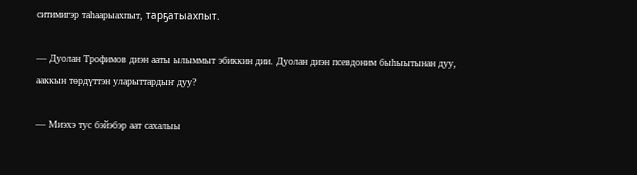ситимигэр таһаарыахпыт, тарҕатыахпыт.

— Дуолан Трофимов диэн ааты ылыммыт эбиккин дии. Дуолан диэн псевдоним быһыытынан дуу, ааккын төрдүттэн уларыттардыҥ дуу?

— Миэхэ тус бэйэбэр аат сахалыы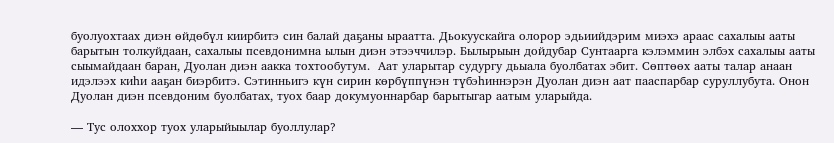буолуохтаах диэн өйдөбүл киирбитэ син балай даҕаны ыраатта. Дьокуускайга олорор эдьиийдэрим миэхэ араас сахалыы ааты барытын толкуйдаан, сахалыы псевдонимна ылын диэн этээччилэр. Былырыын дойдубар Сунтаарга кэлэммин элбэх сахалыы ааты сыымайдаан баран, Дуолан диэн аакка тохтообутум.  Аат уларытар судургу дьыала буолбатах эбит. Сөптөөх ааты талар анаан идэлээх киһи ааҕан биэрбитэ. Сэтинньигэ күн сирин көрбүппүнэн түбэһиннэрэн Дуолан диэн аат пааспарбар суруллубута. Онон Дуолан диэн псевдоним буолбатах, туох баар докумуоннарбар барытыгар аатым уларыйда.

— Тус олоххор туох уларыйыылар буоллулар?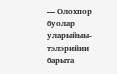— Олохпор буолар уларыйыы-тэлэрийии барыта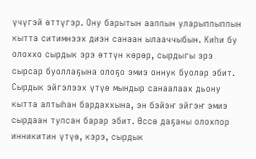үчүгэй өттүгэр. Ону барытын ааппын уларыппыппын кытта ситимнээх диэн санаан ылааччыбын. Киһи бу олоххо сырдык эрэ өттүн көрөр, сырдыгы эрэ сырсар буоллаҕына олоҕо эмиэ оннук буолар эбит. Сырдык эйгэлээх үтүө мындыр санаалаах дьону кытта алтыһан бардаххына, эн бэйэҥ эйгэҥ эмиэ сырдаан тупсан барар эбит. Өссө даҕаны олохпор инникитин үтүө, кэрэ, сырдык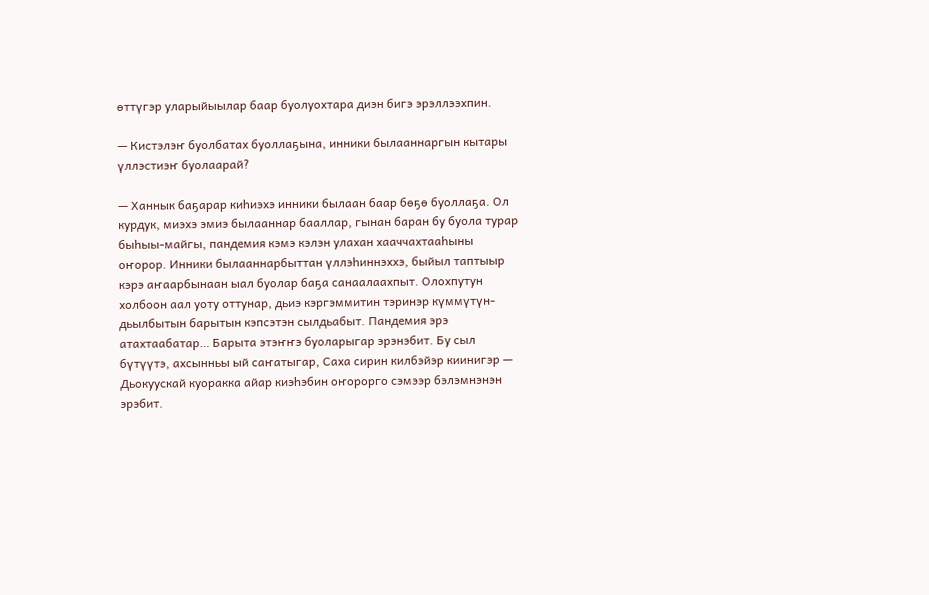өттүгэр уларыйыылар баар буолуохтара диэн бигэ эрэллээхпин.

— Кистэлэҥ буолбатах буоллаҕына, инники былааннаргын кытары үллэстиэҥ буолаарай?

— Ханнык баҕарар киһиэхэ инники былаан баар бөҕө буоллаҕа. Ол курдук, миэхэ эмиэ былааннар бааллар, гынан баран бу буола турар быһыы-майгы, пандемия кэмэ кэлэн улахан хааччахтааһыны оҥорор. Инники былааннарбыттан үллэһиннэххэ, быйыл таптыыр кэрэ аҥаарбынаан ыал буолар баҕа санаалаахпыт. Олохпутун холбоон аал уоту оттунар, дьиэ кэргэммитин тэринэр күммүтүн-дьылбытын барытын кэпсэтэн сылдьабыт. Пандемия эрэ атахтаабатар… Барыта этэҥҥэ буоларыгар эрэнэбит. Бу сыл бүтүүтэ, ахсынньы ый саҥатыгар, Саха сирин килбэйэр киинигэр — Дьокуускай куоракка айар киэһэбин оҥорорго сэмээр бэлэмнэнэн эрэбит.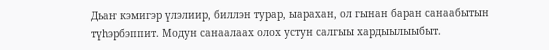Дьаҥ кэмигэр үлэлиир, биллэн турар, ыарахан, ол гынан баран санаабытын түһэрбэппит. Модун санаалаах олох устун салгыы хардыылыыбыт.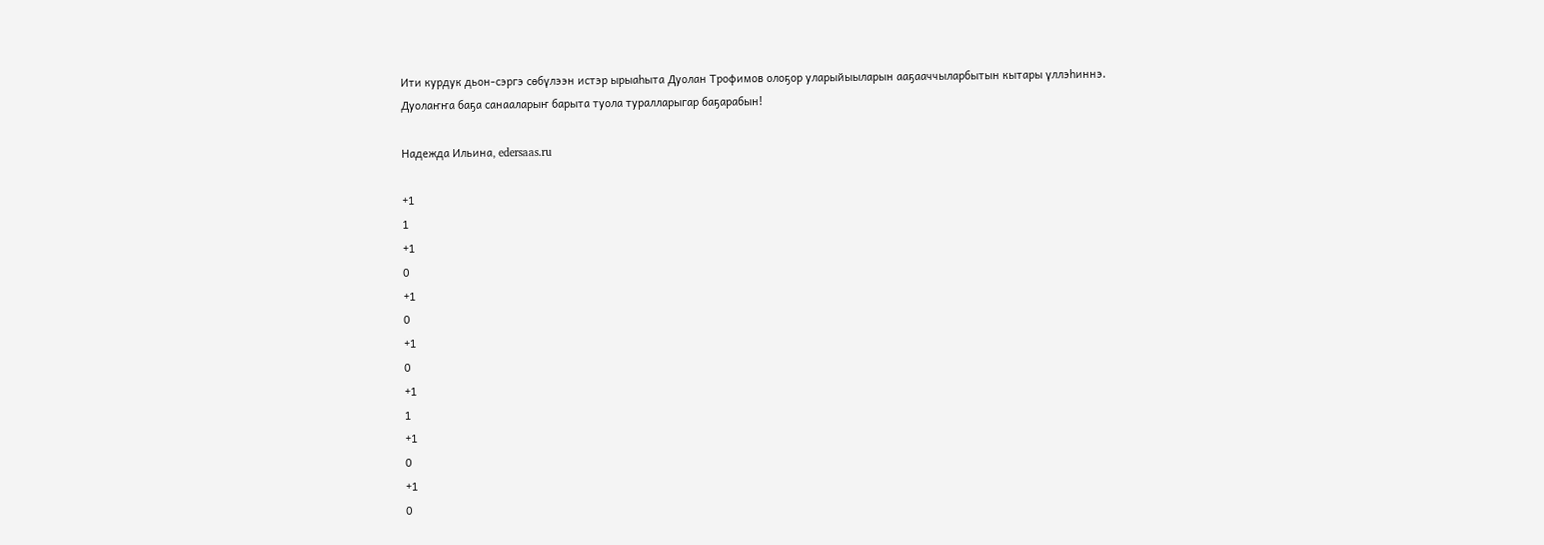Ити курдук дьон-сэргэ сөбүлээн истэр ырыаһыта Дуолан Трофимов олоҕор уларыйыыларын ааҕааччыларбытын кытары үллэһиннэ. Дуолаҥҥа баҕа санааларыҥ барыта туола туралларыгар баҕарабын!

Надежда Ильина, edersaas.ru

+1
1
+1
0
+1
0
+1
0
+1
1
+1
0
+1
0